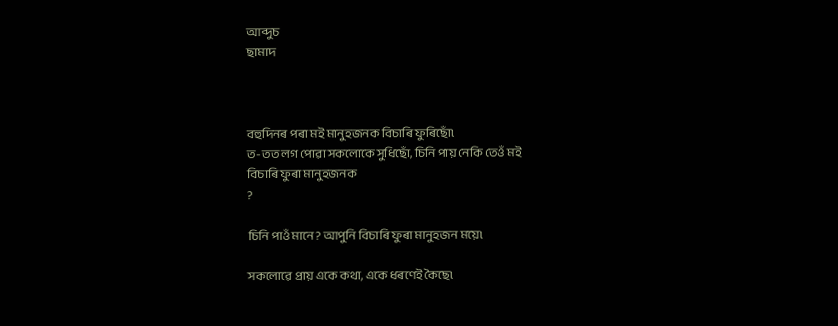আব্দুচ
ছামাদ



বহুদিনৰ পৰা মই মানুহজনক বিচাৰি ফুৰিছোঁ৷
ত-তত লগ পোৱা সকলোকে সুধিছোঁ, চিনি পায় নেকি তেওঁ মই
বিচাৰি ফুৰা মানুহজনক
?

চিনি পাওঁ মানে? আপুনি বিচাৰি ফুৰা মানুহজন ময়ে৷

সকলোৱে প্ৰায় একে কথা, একে ধৰণেই কৈছে৷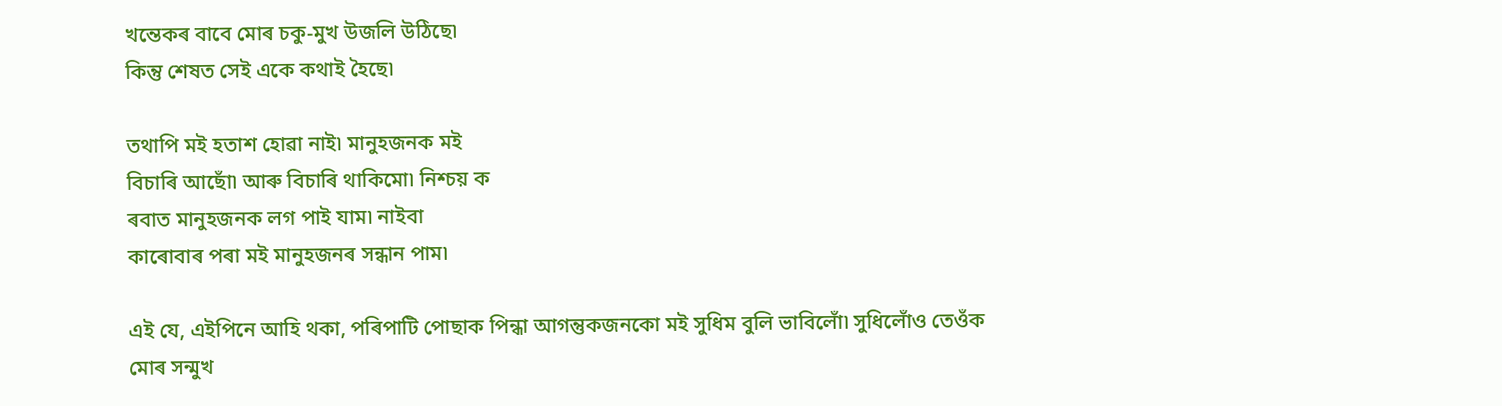খন্তেকৰ বাবে মোৰ চকু-মুখ উজলি উঠিছে৷
কিন্তু শেষত সেই একে কথাই হৈছে৷

তথাপি মই হতাশ হোৱা নাই৷ মানুহজনক মই
বিচাৰি আছোঁ৷ আৰু বিচাৰি থাকিমো৷ নিশ্চয় ক
ৰবাত মানুহজনক লগ পাই যাম৷ নাইবা
কাৰোবাৰ পৰা মই মানুহজনৰ সন্ধান পাম৷

এই যে, এইপিনে আহি থকা, পৰিপাটি পোছাক পিন্ধা আগন্তুকজনকো মই সুধিম বুলি ভাবিলোঁ৷ সুধিলোঁও তেওঁক
মোৰ সন্মুখ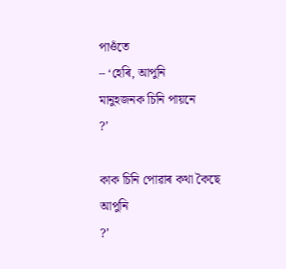পাওঁতে
– ‘হেৰি, আপুনি
মানুহজনক চিনি পায়নে
?’

কাক চিনি পোৱাৰ কথা কৈছে
আপুনি
?’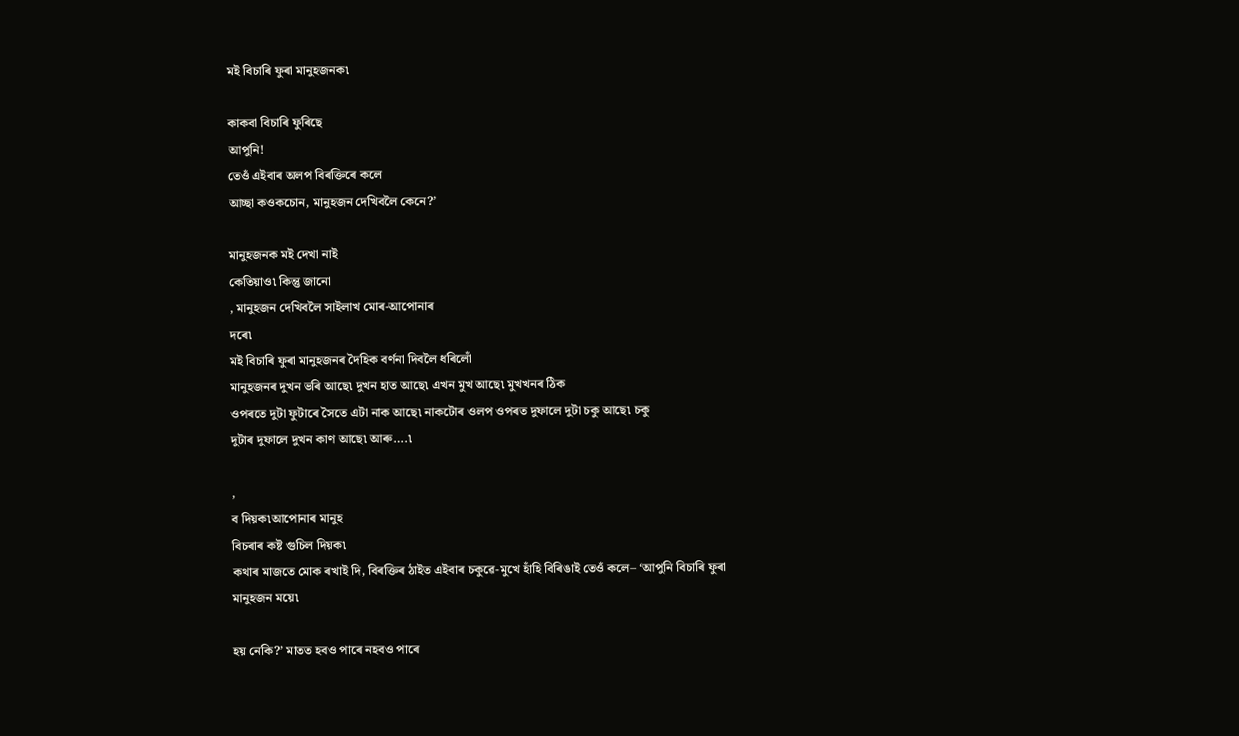মই বিচাৰি ফুৰা মানুহজনক৷

কাকবা বিচাৰি ফুৰিছে
আপুনি!
তেওঁ এইবাৰ অলপ বিৰক্তিৰে কলে
আচ্ছা কওকচোন, মানুহজন দেখিবলৈ কেনে?’

মানুহজনক মই দেখা নাই
কেতিয়াও৷ কিন্তু জানো
, মানুহজন দেখিবলৈ সাইলাখ মোৰ-আপোনাৰ
দৰে৷
মই বিচাৰি ফুৰা মানুহজনৰ দৈহিক বৰ্ণনা দিবলৈ ধৰিলোঁ
মানুহজনৰ দুখন ভৰি আছে৷ দুখন হাত আছে৷ এখন মুখ আছে৷ মুখখনৰ ঠিক
ওপৰতে দুটা ফুটাৰে সৈতে এটা নাক আছে৷ নাকটোৰ ওলপ ওপৰত দুফালে দুটা চকু আছে৷ চকু
দুটাৰ দুফালে দুখন কাণ আছে৷ আৰু….৷

,
ব দিয়ক৷আপোনাৰ মানুহ
বিচৰাৰ কষ্ট গুচিল দিয়ক৷
কথাৰ মাজতে মোক ৰখাই দি, বিৰক্তিৰ ঠাইত এইবাৰ চকুৱে-মুখে হাঁহি বিৰিঙাই তেওঁ কলে– ‘আপুনি বিচাৰি ফুৰা মানুহজন ময়ে৷

হয় নেকি?’ মাতত হবও পাৰে নহবও পাৰে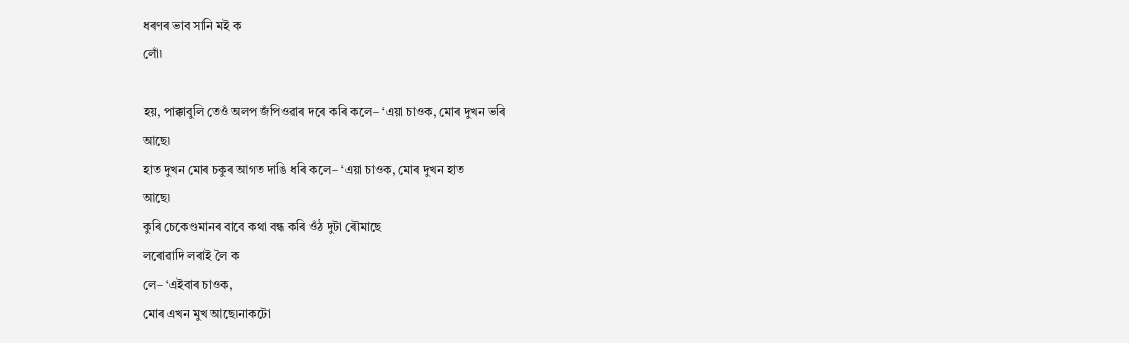ধৰণৰ ভাব সানি মই ক
লোঁ৷

হয়, পাক্কাবুলি তেওঁ অলপ জঁপিওৱাৰ দৰে কৰি কলে– ‘এয়া চাওক, মোৰ দুখন ভৰি
আছে৷
হাত দুখন মোৰ চকুৰ আগত দাঙি ধৰি কলে– ‘এয়া চাওক, মোৰ দুখন হাত
আছে৷
কুৰি চেকেণ্ডমানৰ বাবে কথা বন্ধ কৰি ওঁঠ দুটা ৰৌমাছে
লৰোৱাদি লৰাই লৈ ক
লে– ‘এইবাৰ চাওক,
মোৰ এখন মুখ আছে৷নাকটো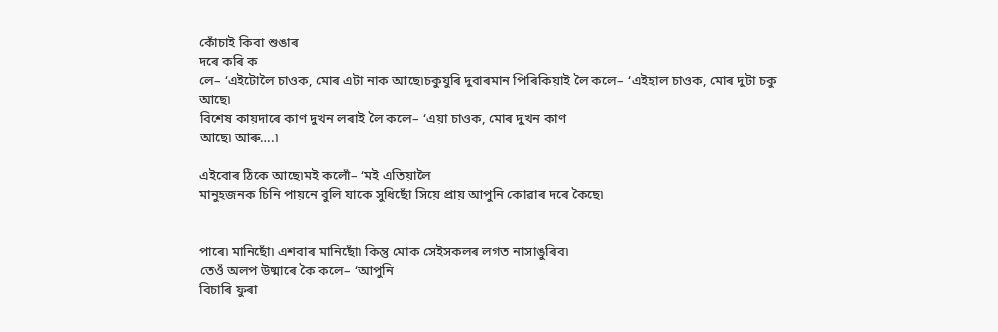কোঁচাই কিবা শুঙাৰ
দৰে কৰি ক
লে– ‘এইটোলৈ চাওক, মোৰ এটা নাক আছে৷চকুযুৰি দুবাৰমান পিৰিকিয়াই লৈ কলে– ‘এইহাল চাওক, মোৰ দুটা চকু
আছে৷
বিশেষ কায়দাৰে কাণ দুখন লৰাই লৈ কলে– ‘এয়া চাওক, মোৰ দুখন কাণ
আছে৷ আৰু….৷

এইবোৰ ঠিকে আছে৷মই কলোঁ– ‘মই এতিয়ালৈ
মানুহজনক চিনি পায়নে বুলি যাকে সুধিছোঁ সিয়ে প্ৰায় আপুনি কোৱাৰ দৰে কৈছে৷


পাৰে৷ মানিছোঁ৷ এশবাৰ মানিছোঁ৷ কিন্তু মোক সেইসকলৰ লগত নাসাঙুৰিব৷
তেওঁ অলপ উষ্মাৰে কৈ কলে– ‘আপুনি
বিচাৰি ফুৰা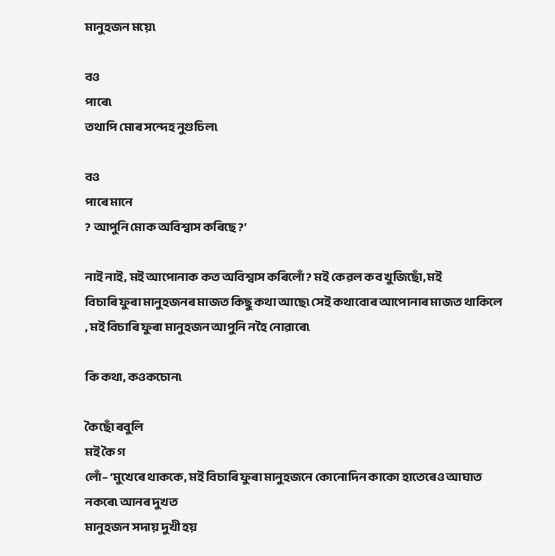মানুহজন ময়ে৷

বও
পাৰে৷
তথাপি মোৰ সন্দেহ নুগুচিল৷

বও
পাৰে মানে
? আপুনি মোক অবিশ্বাস কৰিছে?’

নাই নাই, মই আপোনাক কত অবিশ্বাস কৰিলোঁ? মই কেৱল কব খুজিছোঁ, মই
বিচাৰি ফুৰা মানুহজনৰ মাজত কিছু কথা আছে৷ সেই কথাবোৰ আপোনাৰ মাজত থাকিলে
, মই বিচাৰি ফুৰা মানুহজন আপুনি নহৈ নোৱাৰে৷

কি কথা, কওকচোন৷

কৈছোঁ ৰবুলি
মই কৈ গ
লোঁ– ‘মুখেৰে থাককে, মই বিচাৰি ফুৰা মানুহজনে কোনোদিন কাকো হাতেৰেও আঘাত নকৰে৷ আনৰ দুখত
মানুহজন সদায় দুখী হয়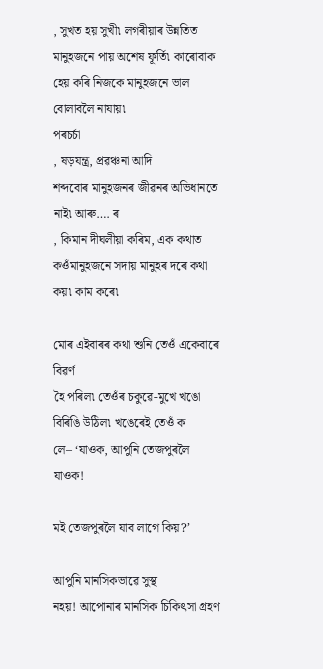, সুখত হয় সুখী৷ লগৰীয়াৰ উন্নতিত
মানুহজনে পায় অশেষ ফূৰ্তি৷ কাৰোবাক হেয় কৰি নিজকে মানুহজনে ভাল বোলাবলৈ নাযায়৷
পৰচৰ্চা
, ষড়যন্ত্ৰ, প্ৰৱঞ্চনা আদি
শব্দবোৰ মানুহজনৰ জীৱনৰ অভিধানতে নাই৷ আৰু…. ৰ
, কিমান দীঘলীয়া কৰিম, এক কথাত কওঁমানুহজনে সদায় মানুহৰ দৰে কথা কয়৷ কাম কৰে৷

মোৰ এইবাৰৰ কথা শুনি তেওঁ একেবাৰে বিৱৰ্ণ
হৈ পৰিল৷ তেওঁৰ চকুৱে-মুখে খঙো বিৰিঙি উঠিল৷ খঙেৰেই তেওঁ ক
লে– ‘যাওক, আপুনি তেজপুৰলৈ যাওক!

মই তেজপুৰলৈ যাব লাগে কিয়?’

আপুনি মানসিকভাৱে সুস্থ
নহয়! আপোনাৰ মানসিক চিকিৎসা গ্ৰহণ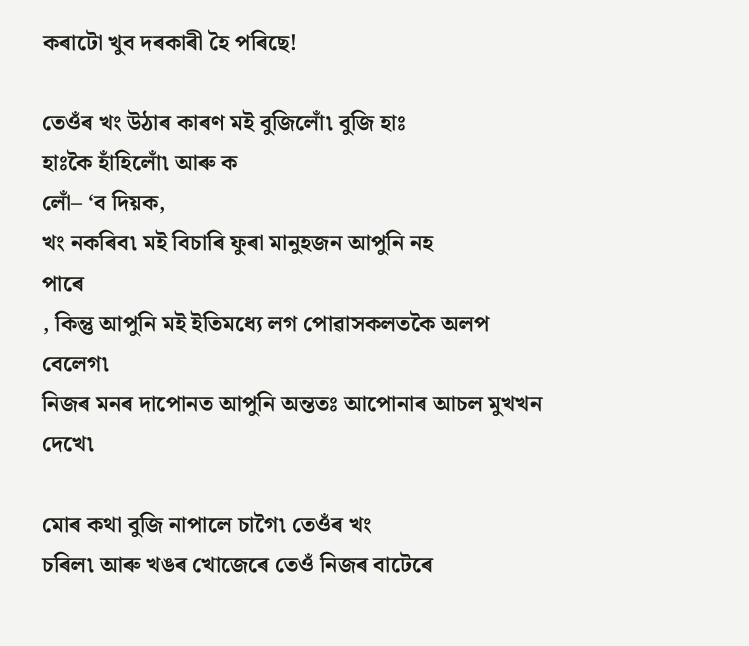কৰাটো খুব দৰকাৰী হৈ পৰিছে!

তেওঁৰ খং উঠাৰ কাৰণ মই বুজিলোঁ৷ বুজি হাঃ
হাঃকৈ হাঁহিলোঁ৷ আৰু ক
লোঁ– ‘ব দিয়ক,
খং নকৰিব৷ মই বিচাৰি ফুৰা মানুহজন আপুনি নহ
পাৰে
, কিন্তু আপুনি মই ইতিমধ্যে লগ পোৱাসকলতকৈ অলপ বেলেগ৷
নিজৰ মনৰ দাপোনত আপুনি অন্ততঃ আপোনাৰ আচল মুখখন দেখে৷

মোৰ কথা বুজি নাপালে চাগৈ৷ তেওঁৰ খং
চৰিল৷ আৰু খঙৰ খোজেৰে তেওঁ নিজৰ বাটেৰে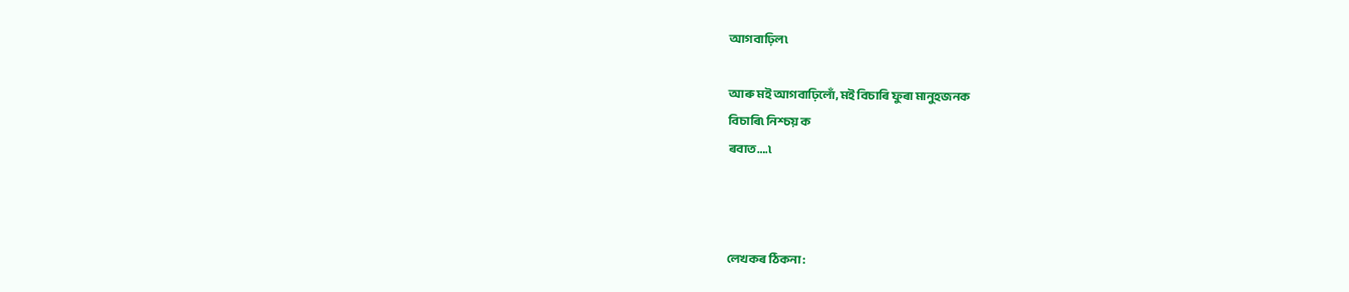আগবাঢ়িল৷

আৰু মই আগবাঢ়িলোঁ, মই বিচাৰি ফুৰা মানুহজনক
বিচাৰি৷ নিশ্চয় ক
ৰবাত….৷



লেখকৰ ঠিকনা :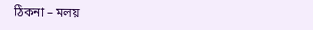ঠিকনা – মলয়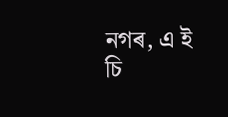নগৰ, এ ই চি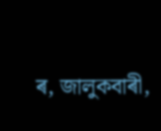ৰ, জালুকবাৰী,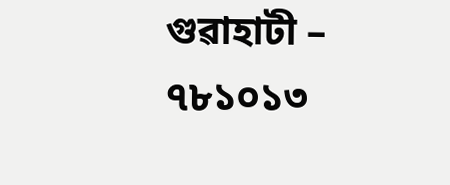গুৱাহাটী – ৭৮১০১৩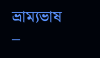ভ্ৰাম্যভাষ –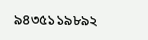৯৪৩৫১১৯৮৯২